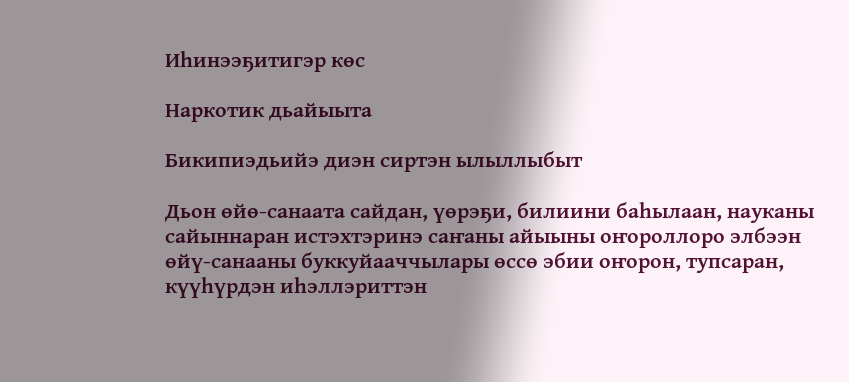Иһинээҕитигэр көс

Наркотик дьайыыта

Бикипиэдьийэ диэн сиртэн ылыллыбыт

Дьон өйө-санаата сайдан, үөрэҕи, билиини баһылаан, науканы сайыннаран истэхтэринэ саҥаны айыыны оҥороллоро элбээн өйү-санааны буккуйааччылары өссө эбии оҥорон, тупсаран, күүһүрдэн иһэллэриттэн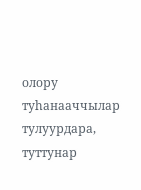олору туһанааччылар тулуурдара, туттунар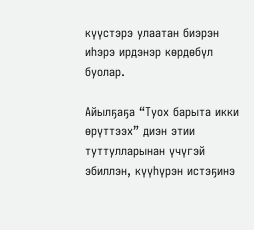күүстэрэ улаатан биэрэн иһэрэ ирдэнэр көрдөбүл буолар.

Айылҕаҕа “Туох барыта икки өрүттээх” диэн этии туттулларынан үчүгэй эбиллэн, күүһүрэн истэҕинэ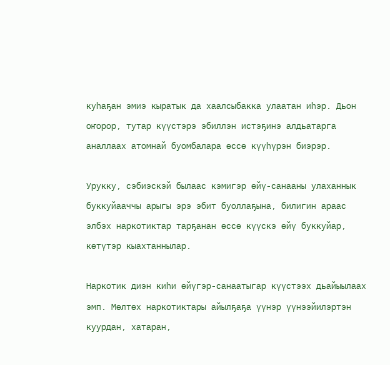куһаҕан эмиэ кыратык да хаалсыбакка улаатан иһэр. Дьон оҥорор, тутар күүстэрэ эбиллэн истэҕинэ алдьатарга аналлаах атомнай буомбалара өссө күүһүрэн биэрэр.

Урукку, сэбиэскэй былаас кэмигэр өйү-санааны улаханнык буккуйааччы арыгы эрэ эбит буоллаҕына, билигин араас элбэх наркотиктар тарҕанан өссө күүскэ өйү буккуйар, көтүтэр кыахтаннылар.

Наркотик диэн киһи өйүгэр-санаатыгар күүстээх дьайыылаах эмп. Мөлтөх наркотиктары айылҕаҕа үүнэр үүнээйилэртэн куурдан, хатаран,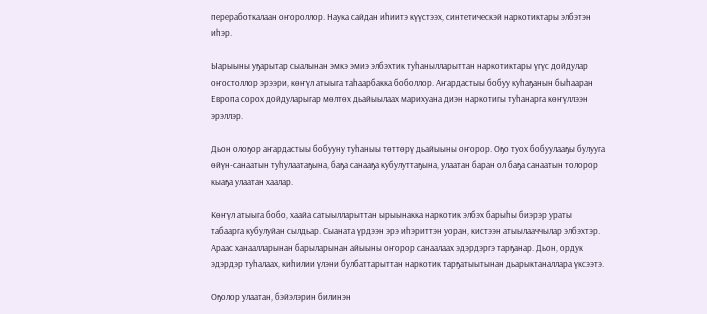переработкалаан оҥороллор. Наука сайдан иһиитэ күүстээх, синтетическэй наркотиктары элбэтэн иһэр.

Ыарыыны уҕарытар сыалынан эмкэ эмиэ элбэхтик туһанылларыттан наркотиктары үгүс дойдулар оҥостоллор эрээри, көҥүл атыыга таһаарбакка боболлор. Аҥардастыы бобуу куһаҕанын быһааран Европа сорох дойдуларыгар мөлтөх дьайыылаах марихуана диэн наркотигы туһанарга көҥүллээн эрэллэр.

Дьон олоҕор аҥардастыы бобууну туһаныы төттөрү дьайыыны оҥорор. Оҕо туох бобуулааҕы булууга өйүн-санаатын туһулаатаҕына, баҕа санааҕа кубулуттаҕына, улаатан баран ол баҕа санаатын толорор кыаҕа улаатан хаалар.

Көҥүл атыыга бобо, хаайа сатыылларыттан ырыынакка наркотик элбэх барыһы биэрэр ураты табаарга кубулуйан сылдьар. Сыаната үрдээн эрэ иһэриттэн уоран, кистээн атыылааччылар элбэхтэр. Араас ханаалларынан барыларынан айыыны оҥорор санаалаах эдэрдэргэ тарҕанар. Дьон, ордук эдэрдэр туһалаах, киһилии үлэни булбаттарыттан наркотик тарҕатыытынан дьарыктаналлара үксээтэ.

Оҕолор улаатан, бэйэлэрин билинэн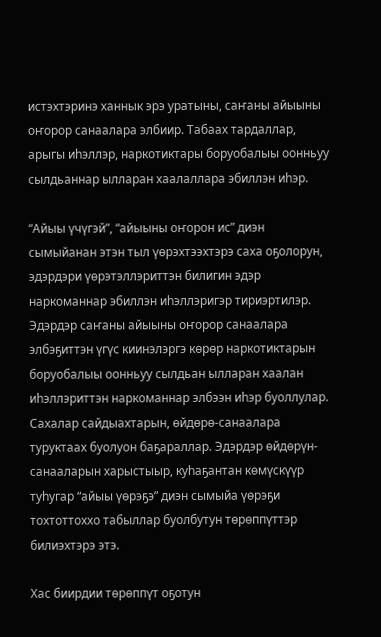истэхтэринэ ханнык эрэ уратыны, саҥаны айыыны оҥорор санаалара элбиир. Табаах тардаллар, арыгы иһэллэр, наркотиктары боруобалыы оонньуу сылдьаннар ылларан хаалаллара эбиллэн иһэр.

“Айыы үчүгэй”, “айыыны оҥорон ис” диэн сымыйанан этэн тыл үөрэхтээхтэрэ саха оҕолорун, эдэрдэри үөрэтэллэриттэн билигин эдэр наркоманнар эбиллэн иһэллэригэр тириэртилэр. Эдэрдэр саҥаны айыыны оҥорор санаалара элбэҕиттэн үгүс киинэлэргэ көрөр наркотиктарын боруобалыы оонньуу сылдьан ылларан хаалан иһэллэриттэн наркоманнар элбээн иһэр буоллулар. Сахалар сайдыахтарын, өйдөрө-санаалара туруктаах буолуон баҕараллар. Эдэрдэр өйдөрүн-санааларын харыстыыр, куһаҕантан көмүскүүр туһугар “айыы үөрэҕэ” диэн сымыйа үөрэҕи тохтоттоххо табыллар буолбутун төрөппүттэр билиэхтэрэ этэ.

Хас биирдии төрөппүт оҕотун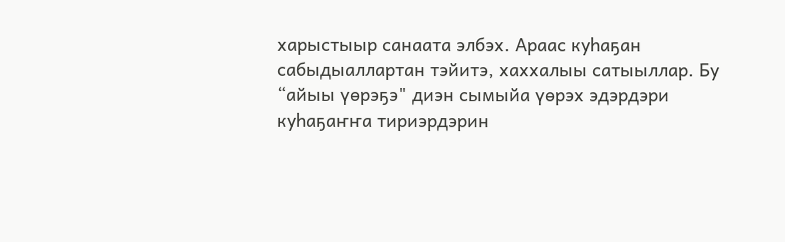харыстыыр санаата элбэх. Араас куһаҕан сабыдыаллартан тэйитэ, хаххалыы сатыыллар. Бу “айыы үөрэҕэ" диэн сымыйа үөрэх эдэрдэри куһаҕаҥҥа тириэрдэрин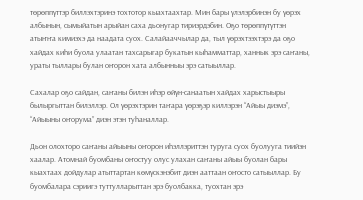төрөппүттэр биллэхтэринэ тохтотор кыахтаахтар. Мин бары үлэлэрбинэн бу үөрэх албынын, сымыйатын арыйан саха дьонугар тириэрдэбин. Оҕо төрөппүтүттэн атыҥҥа кимиэхэ да наадата суох. Салайааччылар да, тыл үөрэхтээхтэрэ да оҕо хайдах киһи буола улаатан тахсарыгар букатын кыһамматтар, ханнык эрэ саҥаны, ураты тыллары булан оҥорон хата албынныы эрэ сатыыллар.

Сахалар оҕо сайдан, саҥаны билэн иһэр өйүн-санаатын хайдах харыстыыры былыргыттан билэллэр. Ол үөрэхтэрин таҥара үөрэҕэр киллэрэн “Айыы диэмэ”, “Айыыны оҥорума” диэн этэн туһаналлар.

Дьон олохторо саҥаны айыыны оҥорон иһэллэриттэн туруга суох буолууга тиийэн хаалар. Атомнай буомбаны оҥостуу олус улахан саҥаны айыы буолан бары кыахтаах дойдулар атыттартан көмүскэнэбит диэн ааттаан оҥосто сатыыллар. Бу буомбалара сэриигэ туттулларыттан эрэ буолбакка, туохтан эрэ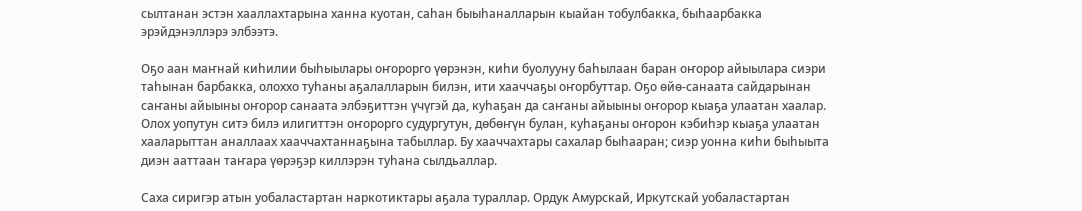сылтанан эстэн хааллахтарына ханна куотан, саһан быыһаналларын кыайан тобулбакка, быһаарбакка эрэйдэнэллэрэ элбээтэ.

Оҕо аан маҥнай киһилии быһыылары оҥорорго үөрэнэн, киһи буолууну баһылаан баран оҥорор айыылара сиэри таһынан барбакка, олоххо туһаны аҕалалларын билэн, ити хааччаҕы оҥорбуттар. Оҕо өйө-санаата сайдарынан саҥаны айыыны оҥорор санаата элбэҕиттэн үчүгэй да, куһаҕан да саҥаны айыыны оҥорор кыаҕа улаатан хаалар. Олох уопутун ситэ билэ илигиттэн оҥорорго судургутун, дөбөҥүн булан, куһаҕаны оҥорон кэбиһэр кыаҕа улаатан хааларыттан аналлаах хааччахтаннаҕына табыллар. Бу хааччахтары сахалар быһааран; сиэр уонна киһи быһыыта диэн ааттаан таҥара үөрэҕэр киллэрэн туһана сылдьаллар.

Саха сиригэр атын уобаластартан наркотиктары аҕала тураллар. Ордук Амурскай, Иркутскай уобаластартан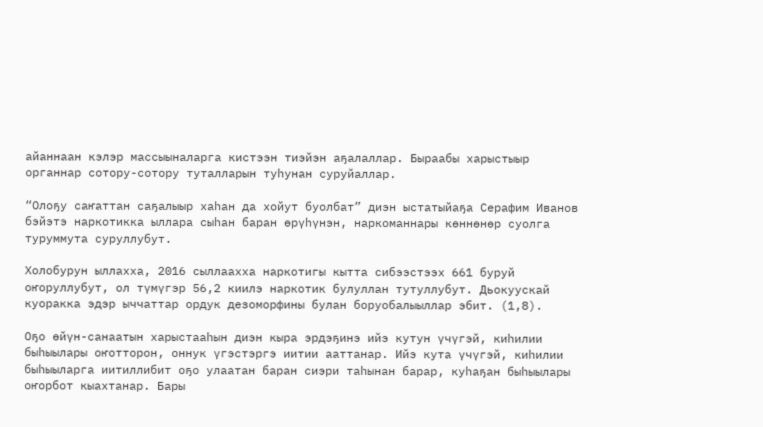айаннаан кэлэр массыыналарга кистээн тиэйэн аҕалаллар. Быраабы харыстыыр органнар сотору-сотору туталларын туһунан суруйаллар.

“Олоҕу саҥаттан саҕалыыр хаһан да хойут буолбат” диэн ыстатыйаҕа Серафим Иванов бэйэтэ наркотикка ыллара сыһан баран өрүһүнэн, наркоманнары көннөнөр суолга туруммута суруллубут.

Холобурун ыллахха, 2016 сыллаахха наркотигы кытта сибээстээх 661 буруй оҥоруллубут, ол түмүгэр 56,2 киилэ наркотик булуллан тутуллубут. Дьокуускай куоракка эдэр ыччаттар ордук дезоморфины булан боруобалыыллар эбит. (1,8).

Оҕо өйүн-санаатын харыстааһын диэн кыра эрдэҕинэ ийэ кутун үчүгэй, киһилии быһыылары оҥотторон, оннук үгэстэргэ иитии ааттанар. Ийэ кута үчүгэй, киһилии быһыыларга иитиллибит оҕо улаатан баран сиэри таһынан барар, куһаҕан быһыылары оҥорбот кыахтанар. Бары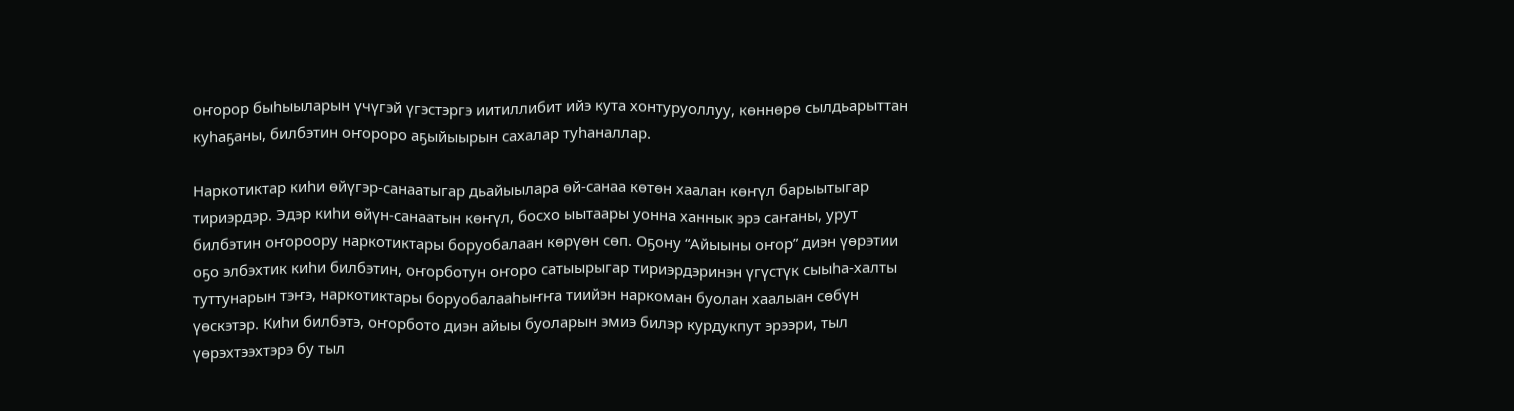оҥорор быһыыларын үчүгэй үгэстэргэ иитиллибит ийэ кута хонтуруоллуу, көннөрө сылдьарыттан куһаҕаны, билбэтин оҥороро аҕыйыырын сахалар туһаналлар.

Наркотиктар киһи өйүгэр-санаатыгар дьайыылара өй-санаа көтөн хаалан көҥүл барыытыгар тириэрдэр. Эдэр киһи өйүн-санаатын көҥүл, босхо ыытаары уонна ханнык эрэ саҥаны, урут билбэтин оҥороору наркотиктары боруобалаан көрүөн сөп. Оҕону “Айыыны оҥор” диэн үөрэтии оҕо элбэхтик киһи билбэтин, оҥорботун оҥоро сатыырыгар тириэрдэринэн үгүстүк сыыһа-халты туттунарын тэҥэ, наркотиктары боруобалааһыҥҥа тиийэн наркоман буолан хаалыан сөбүн үөскэтэр. Киһи билбэтэ, оҥорбото диэн айыы буоларын эмиэ билэр курдукпут эрээри, тыл үөрэхтээхтэрэ бу тыл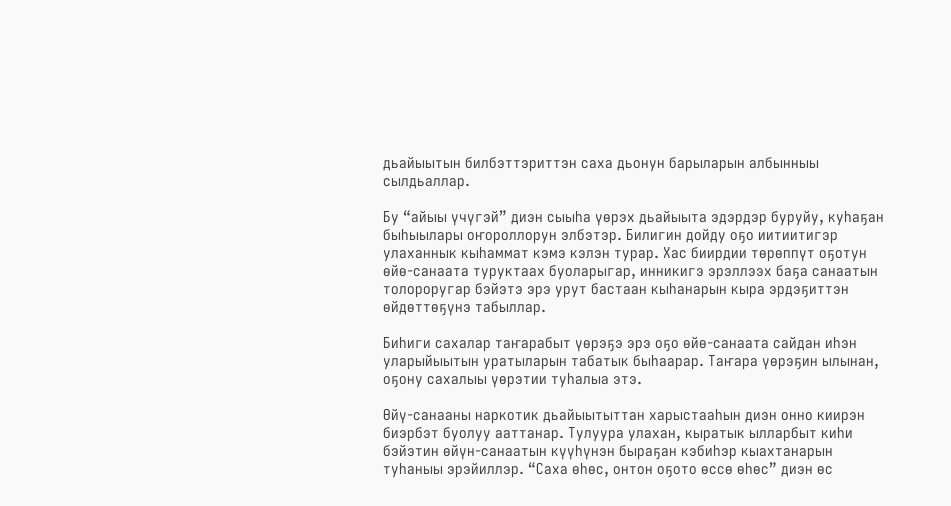дьайыытын билбэттэриттэн саха дьонун барыларын албынныы сылдьаллар.

Бу “айыы үчүгэй” диэн сыыһа үөрэх дьайыыта эдэрдэр буруйу, куһаҕан быһыылары оҥороллорун элбэтэр. Билигин дойду оҕо иитиитигэр улаханнык кыһаммат кэмэ кэлэн турар. Хас биирдии төрөппүт оҕотун өйө-санаата туруктаах буоларыгар, инникигэ эрэллээх баҕа санаатын толороругар бэйэтэ эрэ урут бастаан кыһанарын кыра эрдэҕиттэн өйдөттөҕүнэ табыллар.

Биһиги сахалар таҥарабыт үөрэҕэ эрэ оҕо өйө-санаата сайдан иһэн уларыйыытын уратыларын табатык быһаарар. Таҥара үөрэҕин ылынан, оҕону сахалыы үөрэтии туһалыа этэ.

Өйү-санааны наркотик дьайыытыттан харыстааһын диэн онно киирэн биэрбэт буолуу ааттанар. Тулуура улахан, кыратык ылларбыт киһи бэйэтин өйүн-санаатын күүһүнэн быраҕан кэбиһэр кыахтанарын туһаныы эрэйиллэр. “Саха өһөс, онтон оҕото өссө өһөс” диэн өс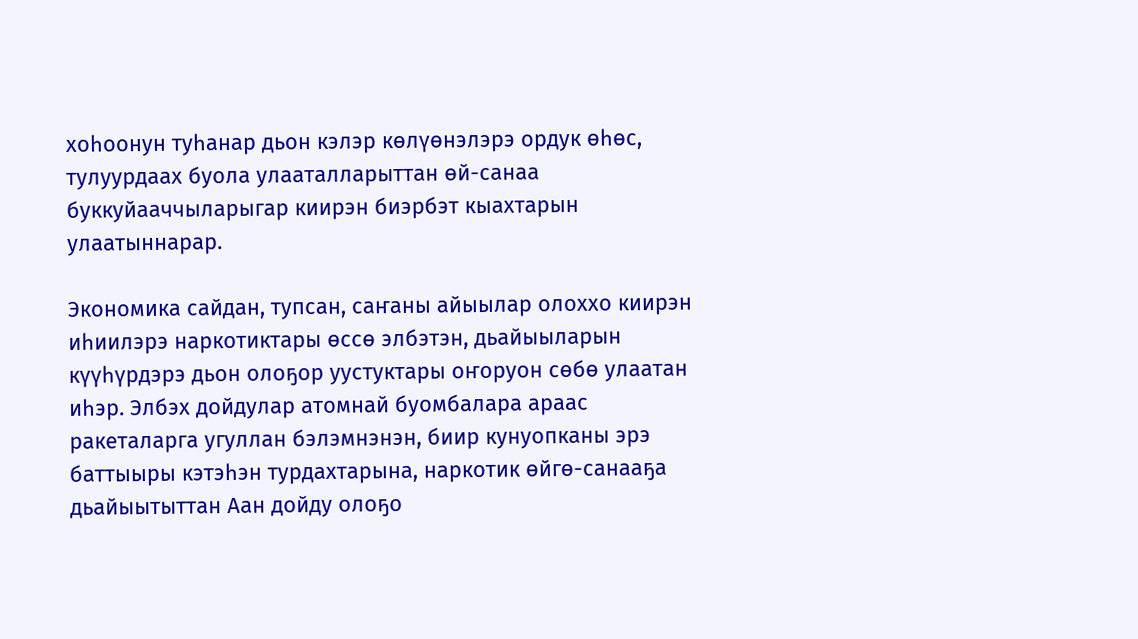хоһоонун туһанар дьон кэлэр көлүөнэлэрэ ордук өһөс, тулуурдаах буола улааталларыттан өй-санаа буккуйааччыларыгар киирэн биэрбэт кыахтарын улаатыннарар.

Экономика сайдан, тупсан, саҥаны айыылар олоххо киирэн иһиилэрэ наркотиктары өссө элбэтэн, дьайыыларын күүһүрдэрэ дьон олоҕор уустуктары оҥоруон сөбө улаатан иһэр. Элбэх дойдулар атомнай буомбалара араас ракеталарга угуллан бэлэмнэнэн, биир кунуопканы эрэ баттыыры кэтэһэн турдахтарына, наркотик өйгө-санааҕа дьайыытыттан Аан дойду олоҕо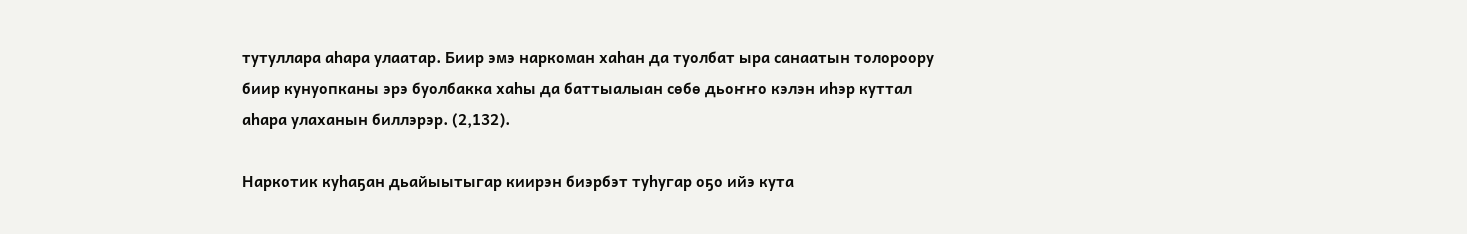тутуллара аһара улаатар. Биир эмэ наркоман хаһан да туолбат ыра санаатын толороору биир кунуопканы эрэ буолбакка хаһы да баттыалыан сөбө дьоҥҥо кэлэн иһэр куттал аһара улаханын биллэрэр. (2,132).

Наркотик куһаҕан дьайыытыгар киирэн биэрбэт туһугар оҕо ийэ кута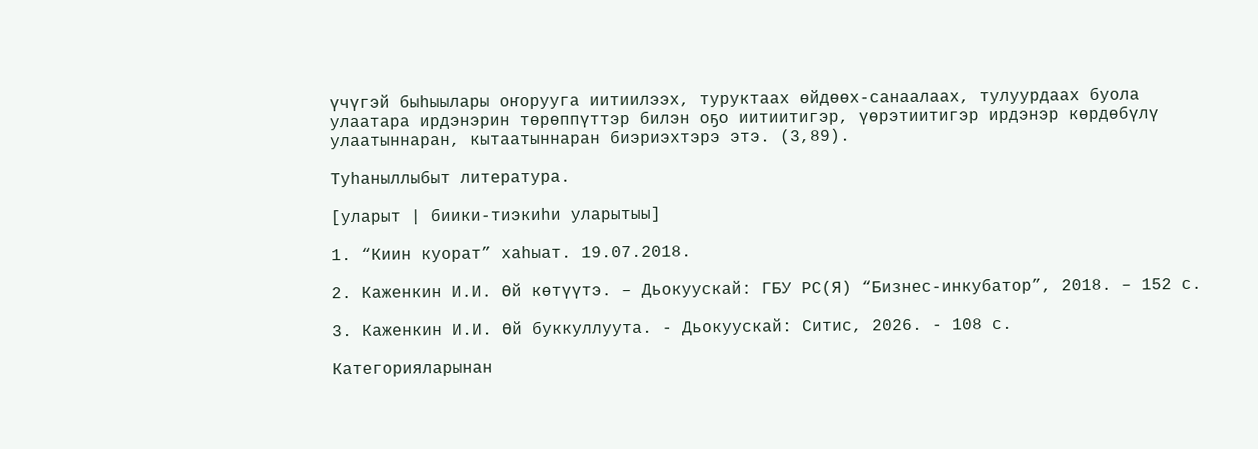үчүгэй быһыылары оҥорууга иитиилээх, туруктаах өйдөөх-санаалаах, тулуурдаах буола улаатара ирдэнэрин төрөппүттэр билэн оҕо иитиитигэр, үөрэтиитигэр ирдэнэр көрдөбүлү улаатыннаран, кытаатыннаран биэриэхтэрэ этэ. (3,89).

Туһаныллыбыт литература.

[уларыт | биики-тиэкиһи уларытыы]

1. “Киин куорат” хаһыат. 19.07.2018.

2. Каженкин И.И. Өй көтүүтэ. – Дьокуускай: ГБУ РС(Я) “Бизнес-инкубатор”, 2018. – 152 с.

3. Каженкин И.И. Өй буккуллуута. - Дьокуускай: Ситис, 2026. - 108 с.

Категорияларынан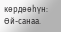көрдөөһүн: Өй-санаа.